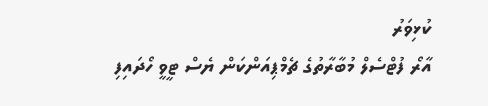ކުޅިވަރު
އާރޯ ފުޓްސެލް މުބާރާތުގެ ޗެމްޕިއަންކަން ޔެސް ޓީވީ ހޯދައިފި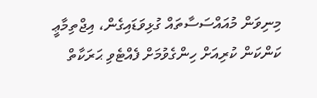މިނިވަން މުއައްސަސާތައް ގުޅިވަޑައިގެން، އިޖްތިމާޢީ ކަންކަން ކުރިއަށް ހިންގެވުމަށް ފެއްޓެވި ޙަރަކާތް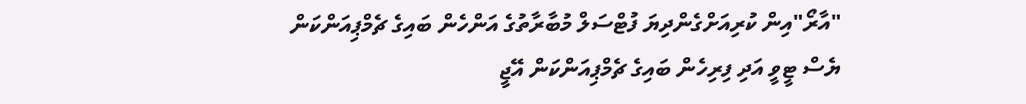"އާރޯ"އިން ކުރިއަށްގެންދިޔަ ފުޓްސަލް މުބާރާތުގެ އަންހެން ބައިގެ ޗެމްޕިއަންކަން ޔެސް ޓީވީ އަދި ފިރިހެން ބައިގެ ޗެމްޕިއަންކަން އޭޖީ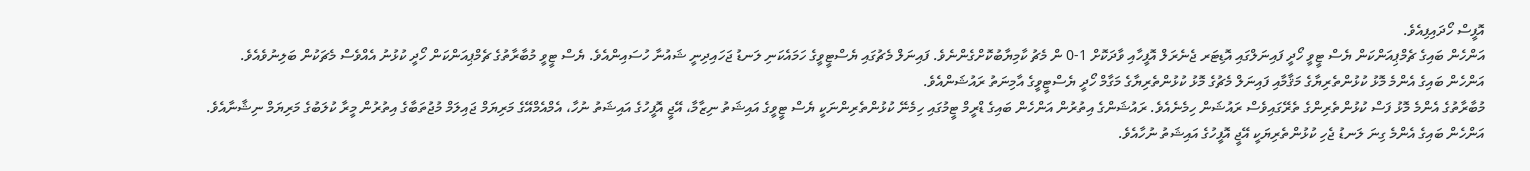އޮފީސް ހޯދައިފިއެވެ.
އަންހެން ބައިގެ ޗެމްޕިއަންކަން ޔެސް ޓީވީ ހޯދީ ފައިނަލްގައި އޮޑިޓަރ ޖެނެރަލް އޮފީހާއި ވާދަކޮށް 1-0 ން މެޗު ކާމިޔާބުކޮށްގެންނެވެ. ފައިނަލް މެޗުގައި ޔެސްޓީވީގެ ހަމައެކަނި ލަނޑު ޖަހައިދިނީ ޝައުނާ ހުސައިންއެވެ. ޔެސް ޓީވީ މުބާރާތުގެ ޗެމްޕިއަންކަން ހޯދީ ކުޅުނު އެއްވެސް މެޗަކުން ބަލިނުވެއެވެ. އަންހެން ބައިގެ އެންމެ މޮޅު ކުޅުންތެރިޔާގެ މަޤާމާއި ފައިނަލް މެޗުގެ މޮޅު ކުޅުންތެރިޔާގެ މަގާމް ހޯދީ ޔެސްޓީވީގެ އާމިނަތު ރައުޝަންއެވެ.
މުބާރާތުގެ އެންމެ މޮޅު ފަސް ކުޅުންތެރިންގެ ތެރޭގައިވެސް ރައުޝަން ހިމެނެއެވެ. ރައުޝަންގެ އިތުރުން އަންހެން ބައިގެ ޑްރީމް ޓީމުގައި ހިމެނޭ ކުޅުންތެރިންނަކީ ޔެސް ޓީވީގެ އައިޝަތު ނިޒާމާ، އޭޖީ އޮފީހުގެ އައިޝަތު ނުހާ، އެމްއެމްއޭގެ މަރިޔަމް ޖައިލަމް މުޖުތަބާގެ އިތުރުން މީރާ ކުލަބުގެ މަރިޔަމް ނިޝާނާއެވެ. އަންހެން ބައިގެ އެންމެ ގިނަ ލަނޑު ޖެހި ކުޅުންތެރިޔަކީ އޭޖީ އޮފީހުގެ އައިޝަތު ނުހާއެވެ.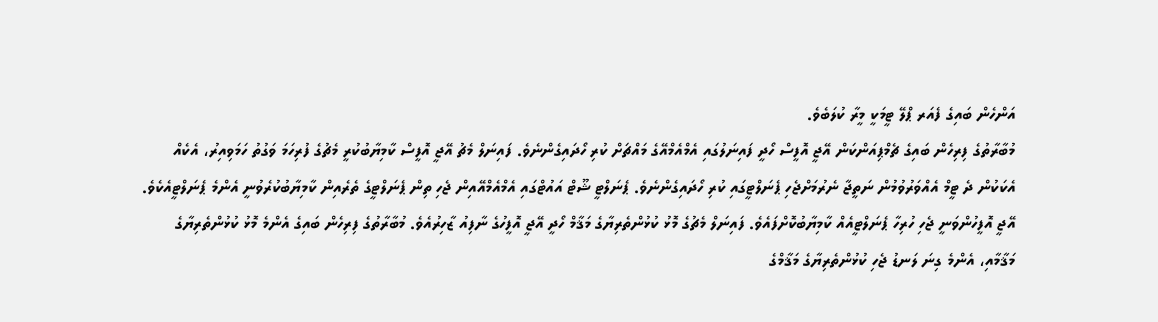އަންހެން ބައިގެ ފެއަރ ޕްލޭ ޓީމަކީ މީރާ ކުލަބެވެ.
މުބާރާތުގެ ފިރިހެން ބައިގެ ޗެމްޕިއަންކަން އޭޖީ އޮފީސް ހޯދީ ފައިނަލުގައި އެމްއެމްއޭގެ މައްޗަށް ކުރި ހޯދައިގެންނެވެ. ފައިނަލް މެޗު އޭޖީ އޮފީސް ކާމިޔާބުކުރީ މެޗުގެ ފުރިހަމަ ވަގުތު ހަމަވިއިރު، އެކެއް އެކަކުން ދެ ޓީމް އެއްވަރުވުމުން ނަތީޖާ ނެރުމަށްޖެހި ޕެނަލްޓީގައި ކުރި ހޯދައިގެންނެވެ. ޕެނަލްޓީ ޝޫޓް އައުޓްގައި އެމްއެމްއޭއިން ޖެހި ތިން ޕެނަލްޓީގެ ތެރެއިން ކާމިޔާބުކުރެވުނީ އެންމެ ޕެނަލްޓީއެކެވެ. އޭޖީ އޮފީހުންވަނީ ޖެހި ހުރިހާ ޕެނަލްޓީއެއް ކާމިޔާބުކޮށްފައެވެ. ފައިނަލް މެޗުގެ މޮޅު ކުޅުންތެރިޔާގެ މަޤާމް ހޯދީ އޭޖީ އޮފީހުގެ ނާފިއު ޒާހިރުއެވެ. މުބާރާތުގެ ފިރިހެން ބައިގެ އެންމެ މޮޅު ކުޅުންތެރިޔާގެ މަޤާމާއި، އެންމެ ގިނަ ލަނޑު ޖެހި ކުޅުންތެރިޔާގެ މަޤާމްގެ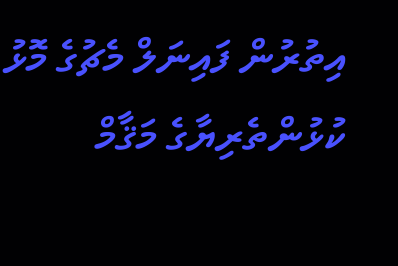އިތުރުން ފައިނަލް މެޗުގެ މޮޅު ކުޅުންތެރިޔާގެ މަޤާމް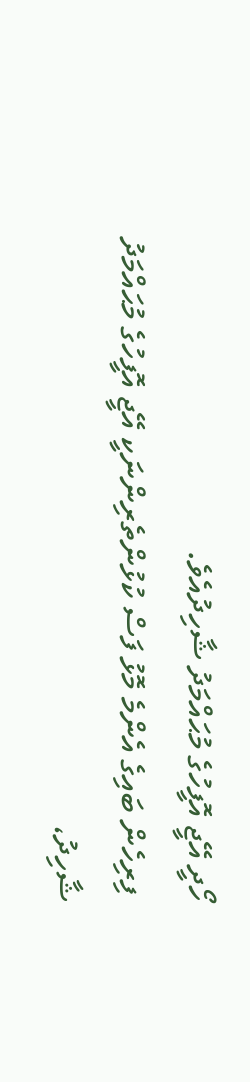ހޯދީ އޭޖީ އޮފީހުގެ މުޙައްމަދު ޝާހިދުއެވެ.
 ފިރިހެން ބައިގެ އެންމެ މޮޅު ފަސް ކުޅުންތެރިންނަކީ އޭޖީ އޮފީހުގެ މުޙައްމަދު ޝާހިދު،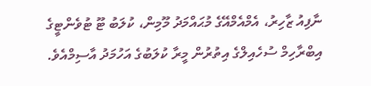ނާފިއު ޒާހިރު، އެމްއެމްއޭގެ މުޙައްމަދު މޫމިން، ކުލަބު ޓޫ ޓުވެންޓީގެ އިބްރާހިމް ސުހެއިލްގެ އިތުރުން މީރާ ކުލަބުގެ އަހުމަދު އާސިމްއެވެ.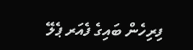ފިރިހެން ބައިގެ ފެއަރ ޕެލޭ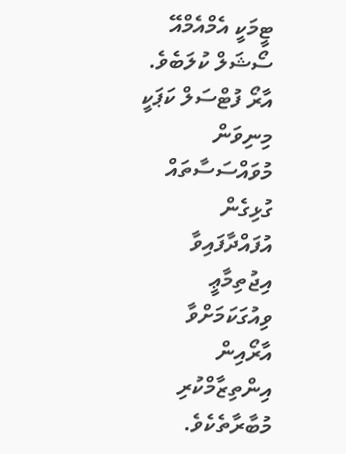ޓީމަކީ އެމްއެމްއޭ ސޯޝަލް ކުލަބެވެ.
އާރޯ ފުޓްސަލް ކަޕަކީ މިނިވަން މުވައްސަސާތައް ގުޅިގެން އުފައްދާފައިވާ އިޖުތިމާޢީ ވިއުގަކަމަށްވާ އާރޯއިން އިންތިޒާމްކުރި މުބާރާތެކެވެ.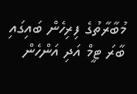މުބާރާތުގެ ފިރިހެން ބައިގައި ބާރަ ޓީމް އަދި އަންހެން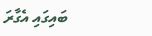ބައިގައި އެގާރަ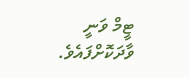ޓީމް ވަނީ ވާދަކޮށްފައެވެ.